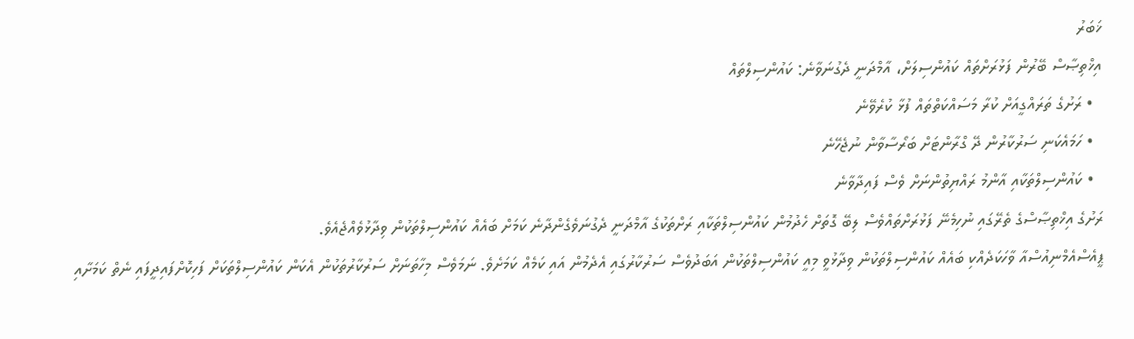ޚަބަރު
އިޚްތިޞާސް ބޭރުން ފަޅުރަށްތައް ކައުންސިލަށް، އާމްދަނީ ދެގުނަވާނެ: ކައުންސިލްތައް
  • ރަށުގެ ތަރައްގީއަށް ކުރާ މަސައްކަތްތައް ފުޅާ ކުރެވޭނެ
  • ހަމައެކަނި ސަރުކާރުން ދޭ ގްރާންޓަށް ބަރޯސާވާން ނުޖެހޭނެ
  • ކައުންސިލްތަކާއި އާންމު ރައްޔިތުންނަށް ވެސް ފައިދާވާނެ
ރަށުގެ އިޚްތިޞާސްގެ ތެރޭގައި ނުހިމެނޭ ފަޅުރަށްތައްވެސް ލިބޭ ގޮތަށް ހެދުމުން ކައުންސިލްތަކާއި ރަށްތަކުގެ އާމްދަނީ ދެގުނަވެގެންދާނެ ކަމަށް ބައެއް ކައުންސިލްތަކުން ވިދާޅުވެއްޖެއެވެ.
ޕީއެސްއެމްނިއުސްއާ ވާހަކަދެއްކި ބައެއް ކައުންސިލްތަކުން ވިދާޅުވީ މިއީ ކައުންސިލްތަކުން އަބަދުވެސް ސަރުކާރުގައި އެދެމުން އައި ކަމެއް ކަމަށެވެ. ނަމަވެސް މިހާތަނަށް ސަރުކާރުތަކުން އެކަން ކައުންސިލްތަކަށް ފަހިކޮށްފައިދީފައި ނެތް ކަމަށާއި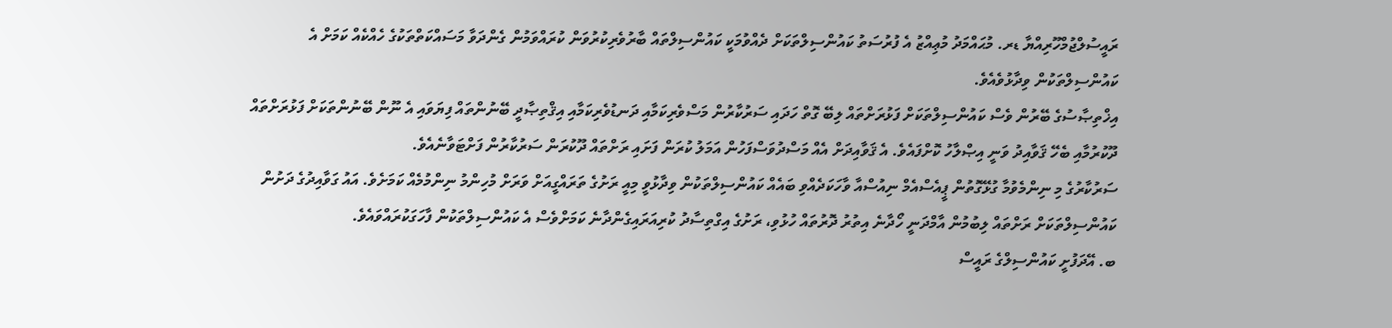ރައީސުލްޖުމްހޫރިއްޔާ ޑރ. މުޙައްމަދު މުޢިއްޒު އެ ފުރުސަތު ކައުންސިލްތަކަށް ދެއްވުމަކީ ކައުންސިލްތައް ބާރުވެރިކުރުވަން ކުރައްވަމުން ގެންދަވާ މަސައްކަތްތަކުގެ ހެއްކެއް ކަމަށް އެ ކައުންސިލްތަކުން ވިދާޅުވެއެވެ.
އިޚްތިޞާސުގެ ބޭރުން ވެސް ކައުންސިލްތަކަށް ފަޅުރަށްތައް ލިބޭ ގޮތް ހަދައި ސަރުކާރުން މަސްވެރިކަމާއި ދަނޑުވެރިކަމާއި އިޤްތިޞާދީ ބޭނުންތައް ފިޔަވައި އެ ނޫން ބޭނުންތަކަށް ފަޅުރަށްތައް ދޫކުރުމާއި ބެހޭ ޤަވާއިދު ވަނީ އިޞްލާހު ކޮށްފައެވެ. އެ ޤަވާއިދަށް އެއް މަސްދުވަސްފަހުން އަމަލު ކުރަން ފަށައި ރަށްތައް ދޫކުރަން ސަރުކާރުން ފަށްޓަވާނެއެވެ.
ސަރުކާރުގެ މި ނިންމެވުމާ ގުޅޭގޮތުން ޕީއެސްއެމް ނިއުސްއާ ވާހަކަދެއްވި ބައެއް ކައުންސިލްތަކުން ވިދާޅުވީ މިއީ ރަށުގެ ތަރައްގީއަށް ވަރަށް މުހިންމު ނިންމުމެއް ކަމަށެވެ. އައު ގަވާއިދުގެ ދަށުން ކައުންސިލްތަކަށް ރަށްތައް ލިބުމުން އާމްދަނީ ހޯދާނެ އިތުރު ދޮރުތައް ހުޅުވި، ރަށުގެ އިގްތިސާދު ކުރިއަރައިގެންދާނެ ކަމަށްވެސް އެ ކައުންސިލްތަކުން ފާހަގަކުރައްވައެވެ.
ބ. އޭދަފުށީ ކައުންސިލްގެ ރައީސް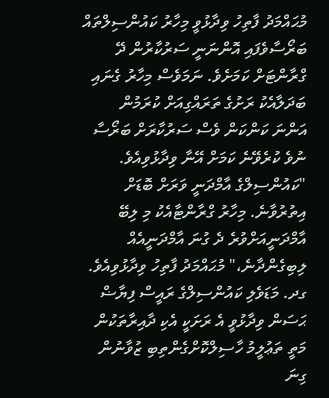މުޙައްމަދު ފާތިހު ވިދާޅުވީ މިހާރު ކައުންސިލްތައް ބަރޯސާވެފައި އޮންނަނީ ސަރުކާރުން ދޭ ގްރާންޓަށް ކަމަށެވެ. ނަމަވެސް މިހާރު ގެނައި ބަދަލާއެކު ރަށުގެ ތަރައްގިއަށް ކުރަމުން އަންނަ ކަންކަން ވެސް ސަރުކާރަށް ބަރޯސާ ނުވެ ކުރެވޭނެ ކަމަށް އޭނާ ވިދާޅުވިއެވެ.
"ކައުންސިލްގެ އާމްދަނީ ވަރަށް ބޮޑަށް އިތުރުވާނެ. މިހާރު ގްރާންޓާއެކު މި ލިބޭ އާމްދަނީއަށްވުރެ ދެ ގުނަ އާމްދަނީއެއް ލިބިގެންދާނެ،" މުޙައްމަދު ފާތިހު ވިދާޅުވިއެވެ.
ގދ. މަޑަވެލި ކައުންސިލްގެ ރައީސް ފިޔާޟް ޙަސަން ވިދާޅުވީ އެ ރަށަކީ އެކި ދާއިރާތަކުން މަތީ ތަޢުލީމު ހާސިލްކޮށްގެންތިބި ޒުވާނުން ގިނަ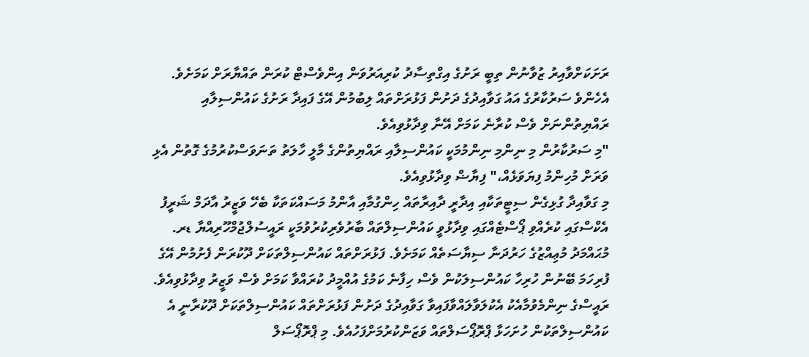ރަށަކަށްވާއިރު ޒުވާނުން ތިބީ ރަށުގެ އިގްތިސާދު ކުރިއަރުވަން އިންވެސްޓް ކުރަން ތައްޔާރަށް ކަމަށެވެ. އެހެންވެ ސަރުކާރުގެ އައު ގަވާއިދުގެ ދަށުން ފަޅުރަށްތައް ލިބުމުން އޭގެ ފައިދާ ރަށުގެ ކައުންސިލާއި ރައްޔިތުންނަށް ވެސް ކުރާނެ ކަމަށް އޭނާ ވިދާޅުވިއެވެ.
"މި ސަރުކާރުން މި ނިންމި ނިންމުމަކީ ކައުންސިލާއި ރައްޔިތުންގެ މާލީ ހާލަތު ތަނަވަސްކުރުމުގެ ގޮތުން އެޅި ވަރަށް މުހިންމު ފިޔަވަޅެއް،" ފިޔާޟް ވިދާޅުވިއެވެ.
މި ގަވާއިދާ ގުޅިގެން ސިޓީތަކާއި އިދާރީ ދާއިރާތައް ހިންގުމާއި އާންމު މަސައްކަތަކާ ބެހޭ ވަޒީރު އާދަމް ޝަރީފު އެކްސްގައި ކުރެއްވި ޕޯސްޓެއްގައި ވިދާޅުވީ ކައުންސިލްތައް ބާރުވެރިކުރުވުމަކީ ރައީސުލްޖުމްހޫރިއްޔާ ޑރ. މުޙައްމަދު މުޢިއްޒުގެ ހަރުދަނާ ސިޔާސަތެއް ކަމަށެވެ. ފަޅުރަށްތައް ކައުންސިލްތަކަށް ދޫކުރަން ފެށުމުން އޭގެ ފުރިހަމަ ބޭނުން ހުރިހާ ކައުންސިލަކުން ވެސް ހިފާނެ ކަމުގެ އުއްމީދު ކުރައްވާ ކަމަށް ވެސް ވަޒީރު ވިދާޅުވިއެވެ.
ރައީސްގެ ނިންމެވުމާއެކު އެކުލަވާލައްވާފައިވާ ގަވާއިދުގެ ދަށުން ފަޅުރަށްތައް ކައުންސިލްތަކަށް ދޫކުރާނީ އެ ކައުންސިލްތަކުން ހުށަހަޅާ ޕްރޮޕޯސަލްތައް ވަޒަންކުރުމަށްފަހުއެވެ. މި ޕްރޮޕޯސަލް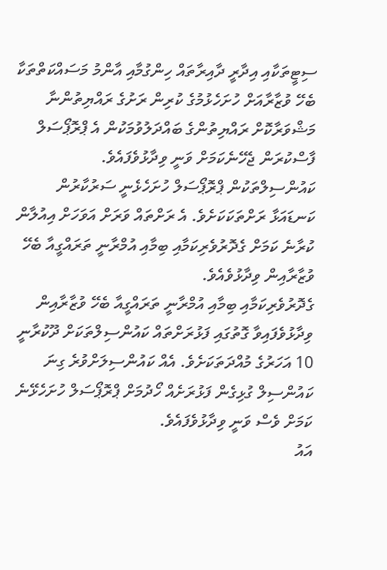ސިޓީތަކާއި އިދާރީ ދާއިރާތައް ހިންގުމާއި އާންމު މަސައްކަތްތަކާ ބެހޭ ވުޒާރާއަށް ހުށަހެޅުމުގެ ކުރިން ރަށުގެ ރައްޔިތުންނާ މަޝްވަރާކޮށް ރައްޔިތުންގެ ބައްދަލުވުމަކުން އެ ޕްރޮޕޯސަލް ފާސްކުރަން ޖެހޭނެކަމަށް ވަނީ ވިދާޅުވެފައެވެ.
ކައުންސިލްތަކުން ޕްރޮޕޯސަލް ހުށަހެޅެނީ ސަރުކާރުން ކަނޑައަޅާ ރަށްތަކަކަށެވެ. އެ ރަށްތައް ވަރަށް އަވަހަށް އިއުލާން ކުރާނެ ކަމަށް ގެދޮރުވެރިކަމާއި ބިމާއި އުމްރާނީ ތަރައްގީއާ ބެހޭ ވުޒާރާއިން ވިދާޅުވެއެވެ.
ގެދޮރުވެރިކަމާއި ބިމާއި އުމްރާނީ ތަރައްގީއާ ބެހޭ ވުޒާރާއިން ވިދާޅުވެފައިވާ ގޮތުގައި ފަޅުރަށްތައް ކައުންސިލްތަކަށް ދޫކުރާނީ 10 އަހަރުގެ މުއްދަތަކަށެވެ. އެއް ކައުންސިލަށްވުރެ ގިނަ ކައުންސިލް ގުޅިގެން ފަޅުރަށެއް ހޯދުމަށް ޕްރޮޕޯސަލް ހުށަހެޅޭނެ ކަމަށް ވެސް ވަނީ ވިދާޅުވެފައެވެ.
އައު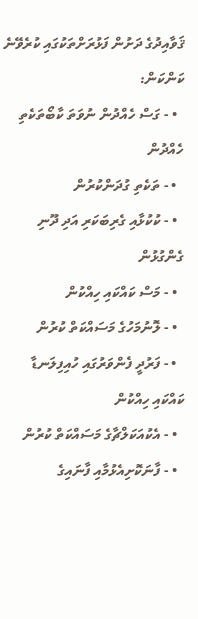ޤަވާއިދުގެ ދަށުން ފަޅުރަށްތަކުގައި ކުރެވޭނެ ކަންކަން:
  • - ގަސް ހެއްދުން ނުވަތަ ކާބޯތަކެތި ހެއްދުން
  • - ތަކެތި ގުދަންކުރުން
  • - ކުކުޅާއި ގެރިބަކަރި އަދި ދޫނި ގެންގުޅުން
  • - މަސް ކައްކައި ހިއްކުން
  • - ލޮނުމަހުގެ މަސައްކަތް ކުރުން
  • - ފަރުދީ ފެންވަރުގައި ހުއިފިލަނޑާ ކައްކައި ހިއްކުން
  • - އެކުއަކަލްޗާގެ މަސައްކަތް ކުރުން
  • - ފާނަކޮށިއެޅުމާއި ފާނައިގެ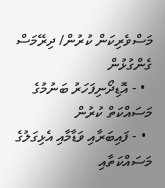މަސްވެރިކަން ކުރުން/ ދިރޭމަސް ގެންގުޅުން
  • - އޮޑިދޯނިފަހަރު ބަނުމުގެ މަސައްކަތް ކުރުން
  • - ފައިބަރާއި ވަޑާމާއި އެޅިގަލުގެ މަސައްކަތާއި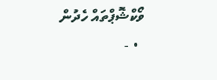ވޯކްޝޮޕްތައް ހެދުން
  • -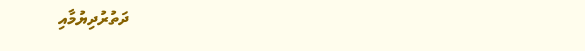ދަތުރުދިޔުމާއި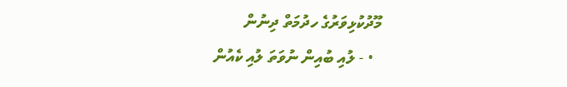މޫދުކުޅިވަރުގެ ހދުމަތް ދިނުން
  • - ލުއި ބުއިން ނުވަތަ ލުއި ކެއުން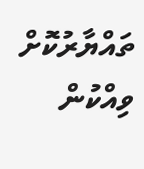ތައްޔާރުކޮށް ވިއްކުން